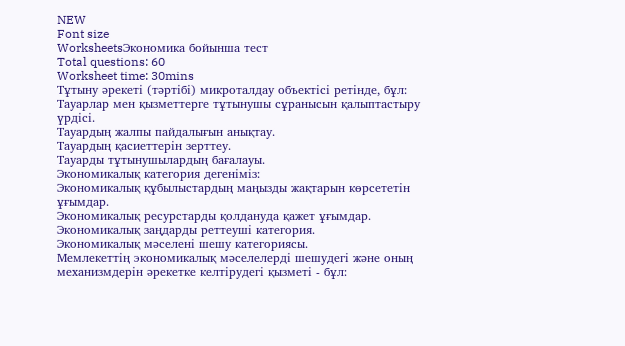NEW
Font size
WorksheetsЭкономика бойынша тест
Total questions: 60
Worksheet time: 30mins
Тұтыну әрекеті (тәртібі) микроталдау объектісі ретінде, бұл:
Тауарлар мен қызметтерге тұтынушы сұранысын қалыптастыру үрдісі.
Тауардың жалпы пайдалығын анықтау.
Тауардың қасиеттерін зерттеу.
Тауарды тұтынушылардың бағалауы.
Экономикалық категория дегеніміз:
Экономикалық құбылыстардың маңызды жақтарын көрсететін ұғымдар.
Экономикалық ресурстарды қолдануда қажет ұғымдар.
Экономикалық заңдарды реттеуші категория.
Экономикалық мәселені шешу категориясы.
Мемлекеттің экономикалық мәселелерді шешудегі және оның механизмдерін әрекетке келтірудегі қызметі - бұл: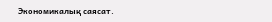Экономикалық саясат.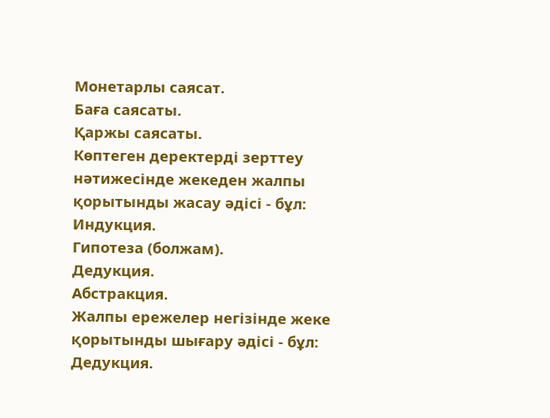Монетарлы саясат.
Баға саясаты.
Қаржы саясаты.
Көптеген деректерді зерттеу нәтижесінде жекеден жалпы қорытынды жасау әдісі - бұл:
Индукция.
Гипотеза (болжам).
Дедукция.
Абстракция.
Жалпы ережелер негізінде жеке қорытынды шығару әдісі - бұл:
Дедукция.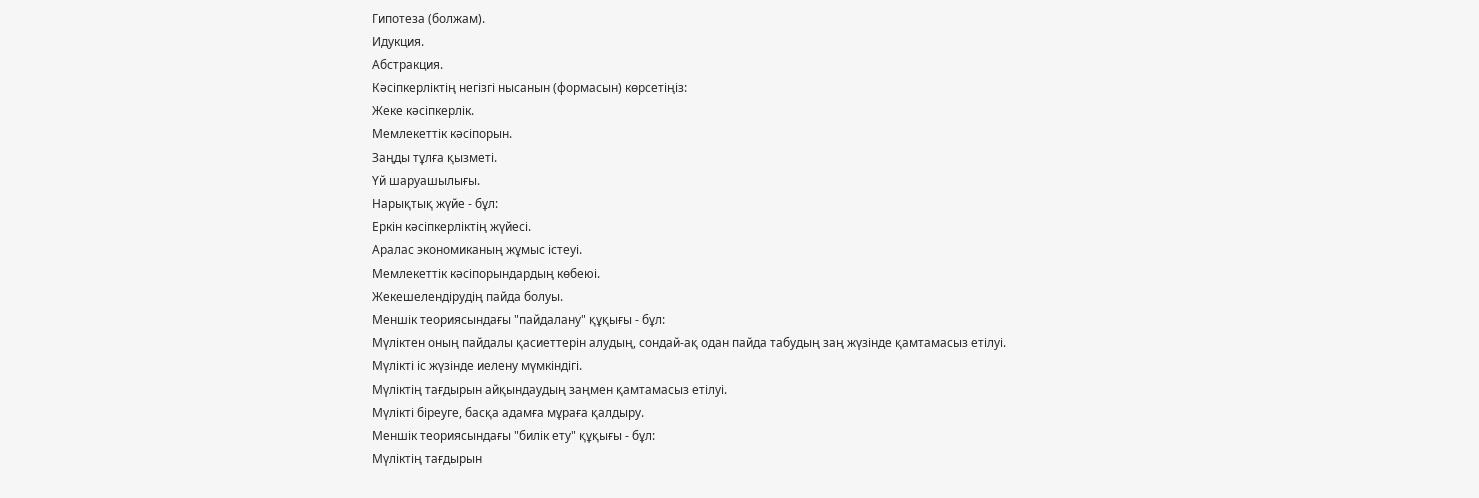Гипотеза (болжам).
Идукция.
Абстракция.
Кәсіпкерліктің негізгі нысанын (формасын) көрсетіңіз:
Жеке кәсіпкерлік.
Мемлекеттік кәсіпорын.
Заңды тұлға қызметі.
Үй шаруашылығы.
Нарықтық жүйе - бұл:
Еркін кәсіпкерліктің жүйесі.
Аралас экономиканың жұмыс істеуі.
Мемлекеттік кәсіпорындардың көбеюі.
Жекешелендірудің пайда болуы.
Меншік теориясындағы "пайдалану" құқығы - бұл:
Мүліктен оның пайдалы қасиеттерін алудың, сондай-ақ одан пайда табудың заң жүзінде қамтамасыз етілуі.
Мүлікті іс жүзінде иелену мүмкіндігі.
Мүліктің тағдырын айқындаудың заңмен қамтамасыз етілуі.
Мүлікті біреуге, басқа адамға мұраға қалдыру.
Меншік теориясындағы "билік ету" құқығы - бұл:
Мүліктің тағдырын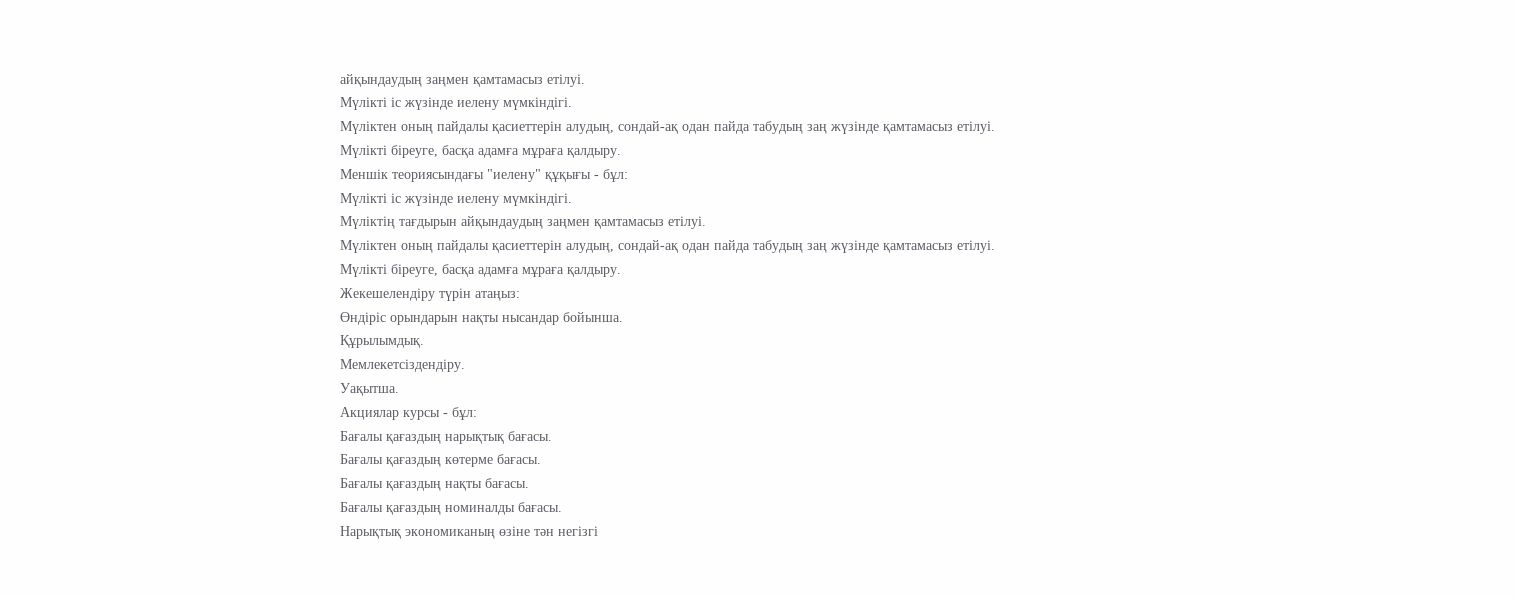айқындаудың заңмен қамтамасыз етілуі.
Мүлікті іс жүзінде иелену мүмкіндігі.
Мүліктен оның пайдалы қасиеттерін алудың, сондай-ақ одан пайда табудың заң жүзінде қамтамасыз етілуі.
Мүлікті біреуге, басқа адамға мұраға қалдыру.
Меншік теориясындағы "иелену" құқығы - бұл:
Мүлікті іс жүзінде иелену мүмкіндігі.
Мүліктің тағдырын айқындаудың заңмен қамтамасыз етілуі.
Мүліктен оның пайдалы қасиеттерін алудың, сондай-ақ одан пайда табудың заң жүзінде қамтамасыз етілуі.
Мүлікті біреуге, басқа адамға мұраға қалдыру.
Жекешелендіру түрін атаңыз:
Өндіріс орындарын нақты нысандар бойынша.
Құрылымдық.
Мемлекетсіздендіру.
Уақытша.
Акциялар курсы - бұл:
Бағалы қағаздың нарықтық бағасы.
Бағалы қағаздың көтерме бағасы.
Бағалы қағаздың нақты бағасы.
Бағалы қағаздың номиналды бағасы.
Нарықтық экономиканың өзіне тән негізгі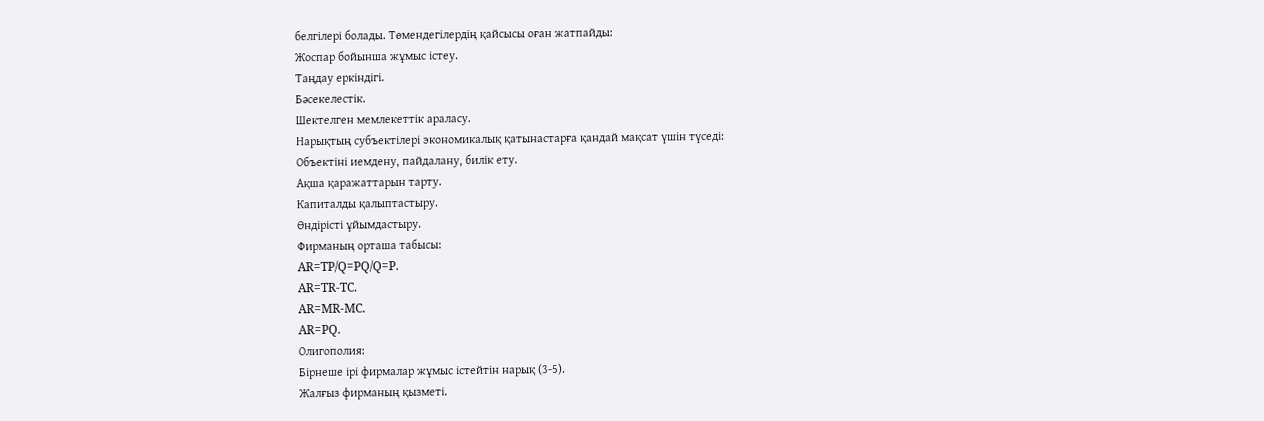белгілері болады. Төмендегілердің қайсысы оған жатпайды:
Жоспар бойынша жұмыс істеу.
Таңдау еркіндігі.
Бәсекелестік.
Шектелген мемлекеттік араласу.
Нарықтың субъектілері экономикалық қатынастарға қандай мақсат үшін түседі:
Объектіні иемдену, пайдалану, билік ету.
Ақша қаражаттарын тарту.
Капиталды қалыптастыру.
Өндірісті ұйымдастыру.
Фирманың орташа табысы:
AR=TP/Q=PQ/Q=P.
AR=TR-TC.
AR=MR-MC.
AR=PQ.
Олигополия:
Бірнеше ірі фирмалар жұмыс істейтін нарық (3-5).
Жалғыз фирманың қызметі.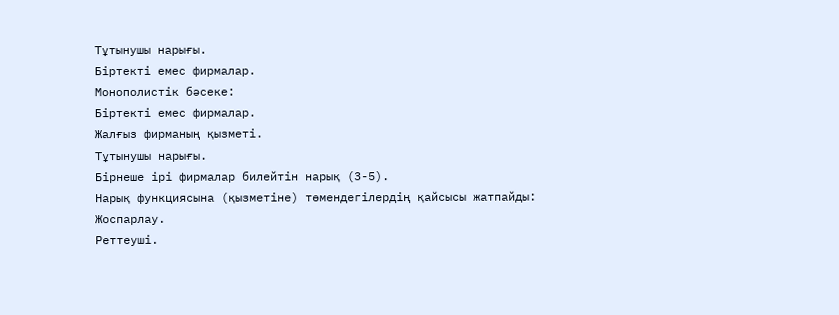Тұтынушы нарығы.
Біртекті емес фирмалар.
Монополистік бәсеке:
Біртекті емес фирмалар.
Жалғыз фирманың қызметі.
Тұтынушы нарығы.
Бірнеше ірі фирмалар билейтін нарық (3-5).
Нарық функциясына (қызметіне) төмендегілердің қайсысы жатпайды:
Жоспарлау.
Реттеуші.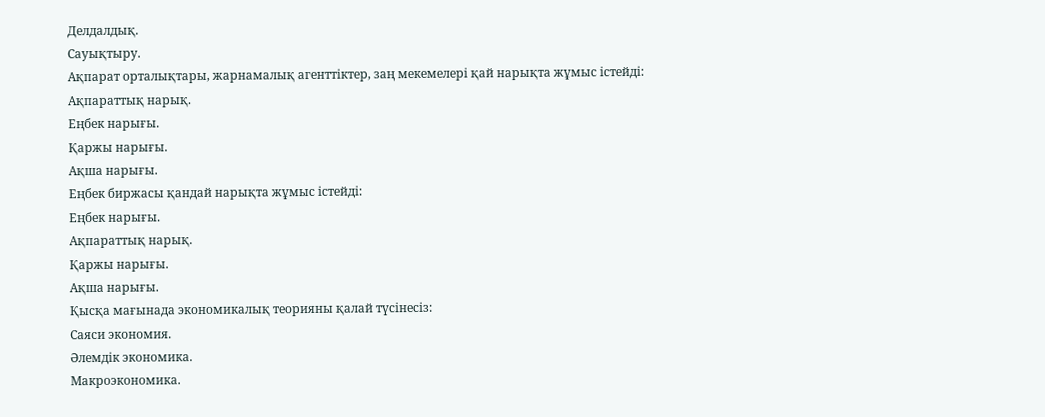Делдалдық.
Сауықтыру.
Ақпарат орталықтары, жарнамалық агенттіктер, заң мекемелері қай нарықта жұмыс істейді:
Ақпараттық нарық.
Еңбек нарығы.
Қаржы нарығы.
Ақша нарығы.
Еңбек биржасы қандай нарықта жұмыс істейді:
Еңбек нарығы.
Ақпараттық нарық.
Қаржы нарығы.
Ақша нарығы.
Қысқа мағынада экономикалық теорияны қалай түсінесіз:
Саяси экономия.
Әлемдік экономика.
Макроэкономика.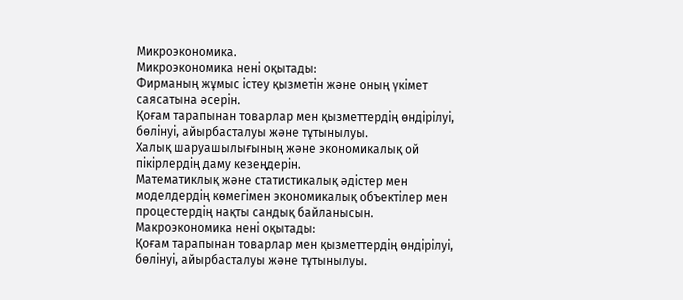Микроэкономика.
Микроэкономика нені оқытады:
Фирманың жұмыс істеу қызметін және оның үкімет саясатына әсерін.
Қоғам тарапынан товарлар мен қызметтердің өндірілуі, бөлінуі, айырбасталуы және тұтынылуы.
Халық шаруашылығының және экономикалық ой пікірлердің даму кезеңдерін.
Математиклық және статистикалық әдістер мен моделдердің көмегімен экономикалық объектілер мен процестердің нақты сандық байланысын.
Макроэкономика нені оқытады:
Қоғам тарапынан товарлар мен қызметтердің өндірілуі, бөлінуі, айырбасталуы және тұтынылуы.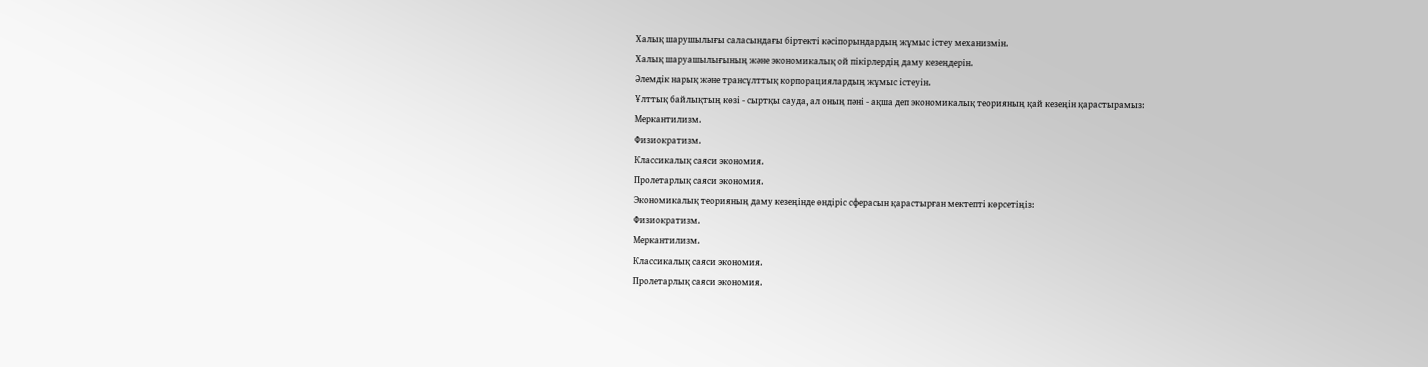Халық шарушылығы саласындағы біртекті кәсіпорындардың жұмыс істеу механизмін.
Халық шаруашылығының және экономикалық ой пікірлердің даму кезеңдерін.
Әлемдік нарық және трансұлттық корпорациялардың жұмыс істеуін.
Ұлттық байлықтың көзі - сыртқы сауда, ал оның пәні - ақша деп экономикалық теорияның қай кезеңін қарастырамыз:
Меркантилизм.
Физиократизм.
Классикалық саяси экономия.
Пролетарлық саяси экономия.
Экономикалық теорияның даму кезеңінде өндіріс сферасын қарастырған мектепті көрсетіңіз:
Физиократизм.
Меркантилизм.
Классикалық саяси экономия.
Пролетарлық саяси экономия.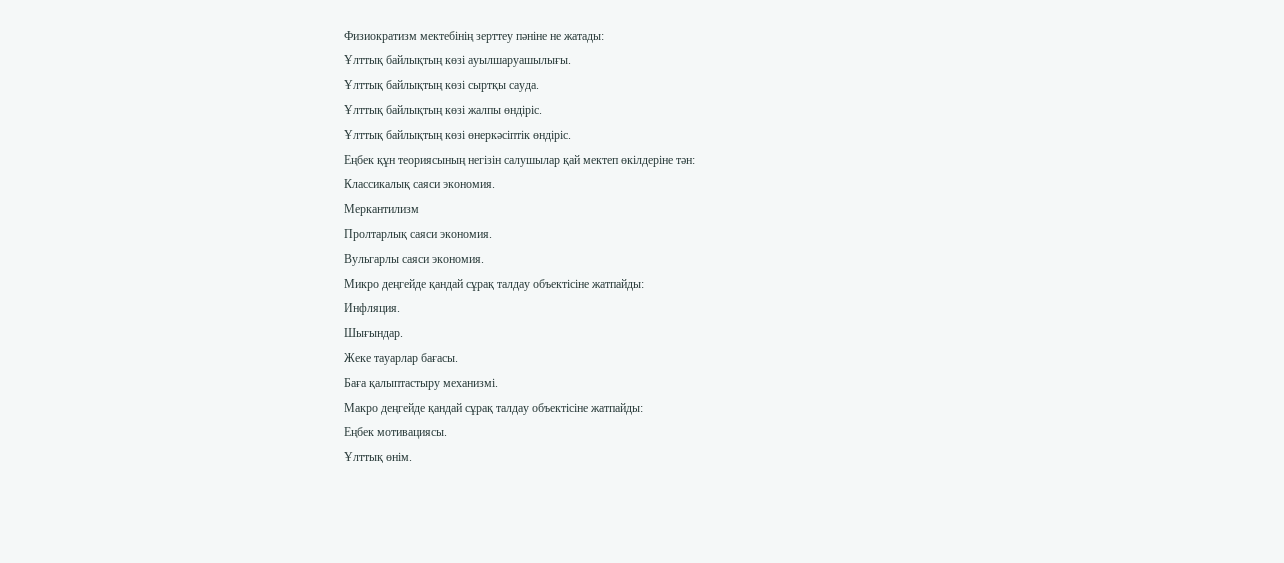Физиократизм мектебінің зерттеу пәніне не жатады:
Ұлттық байлықтың көзі ауылшаруашылығы.
Ұлттық байлықтың көзі сыртқы сауда.
Ұлттық байлықтың көзі жалпы өндіріс.
Ұлттық байлықтың көзі өнеркәсіптік өндіріс.
Еңбек құн теориясының негізін салушылар қай мектеп өкілдеріне тән:
Классикалық саяси экономия.
Меркантилизм
Пролтарлық саяси экономия.
Вульгарлы саяси экономия.
Микро деңгейде қандай сұрақ талдау объектісіне жатпайды:
Инфляция.
Шығындар.
Жеке тауарлар бағасы.
Баға қалыптастыру механизмі.
Макро деңгейде қандай сұрақ талдау объектісіне жатпайды:
Еңбек мотивациясы.
Ұлттық өнім.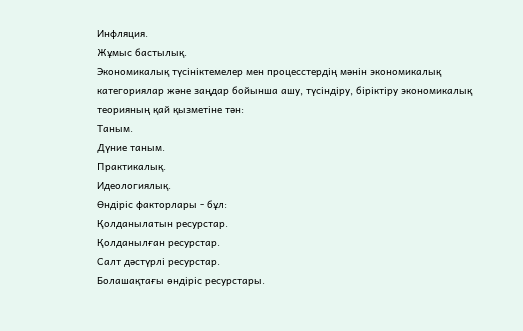Инфляция.
Жұмыс бастылық.
Экономикалық түсініктемелер мен процесстердің мәнін экономикалық категориялар және заңдар бойынша ашу, түсіндіру, біріктіру экономикалық теорияның қай қызметіне тән:
Таным.
Дүние таным.
Практикалық.
Идеологиялық.
Өндіріс факторлары - бұл:
Қолданылатын ресурстар.
Қолданылған ресурстар.
Салт дәстүрлі ресурстар.
Болашақтағы өндіріс ресурстары.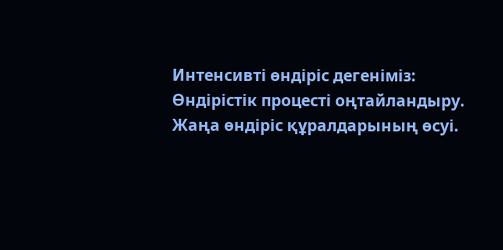Интенсивті өндіріс дегеніміз:
Өндірістік процесті оңтайландыру.
Жаңа өндіріс құралдарының өсуі.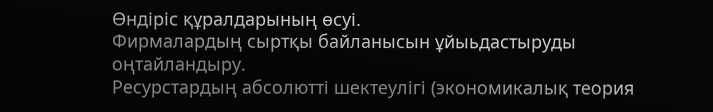Өндіріс құралдарының өсуі.
Фирмалардың сыртқы байланысын ұйыьдастыруды оңтайландыру.
Ресурстардың абсолютті шектеулігі (экономикалық теория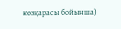көзқарасы бойынша)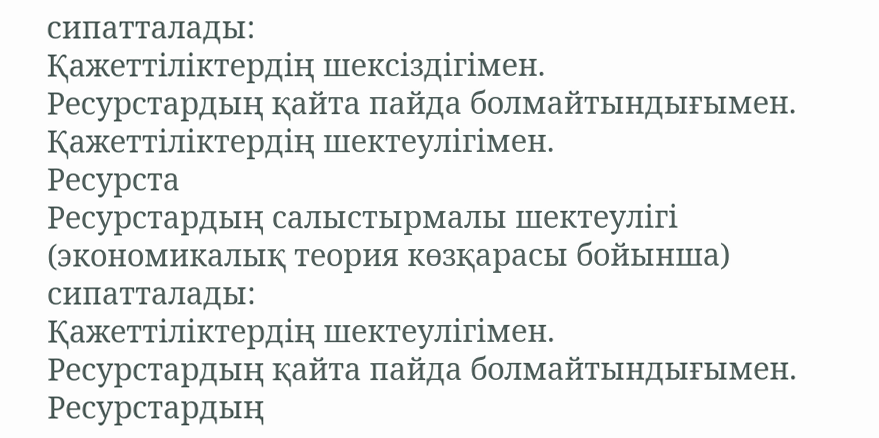сипатталады:
Қажеттіліктердің шексіздігімен.
Ресурстардың қайта пайда болмайтындығымен.
Қажеттіліктердің шектеулігімен.
Ресурста
Ресурстардың салыстырмалы шектеулігі (экономикалық теория көзқарасы бойынша) сипатталады:
Қажеттіліктердің шектеулігімен.
Ресурстардың қайта пайда болмайтындығымен.
Ресурстардың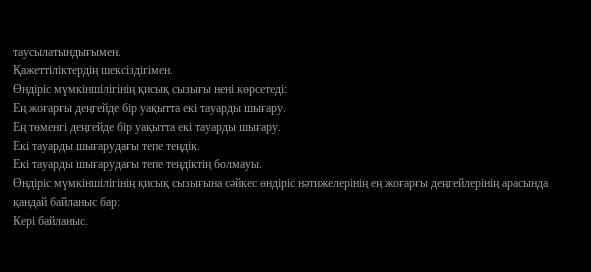таусылатындығымен.
Қажеттіліктердің шексіздігімен.
Өндіріс мүмкіншілігінің қисық сызығы нені көрсетеді:
Ең жоғарғы деңгейде бір уақытта екі тауарды шығару.
Ең төменгі деңгейде бір уақытта екі тауарды шығару.
Екі тауарды шығарудағы тепе теңдік.
Екі тауарды шығарудағы тепе теңдіктің болмауы.
Өндіріс мүмкіншілігінің қисық сызығына сәйкес өндіріс нәтижелерінің ең жоғарғы деңгейлерінің арасында қандай байланыс бар:
Кері байланыс.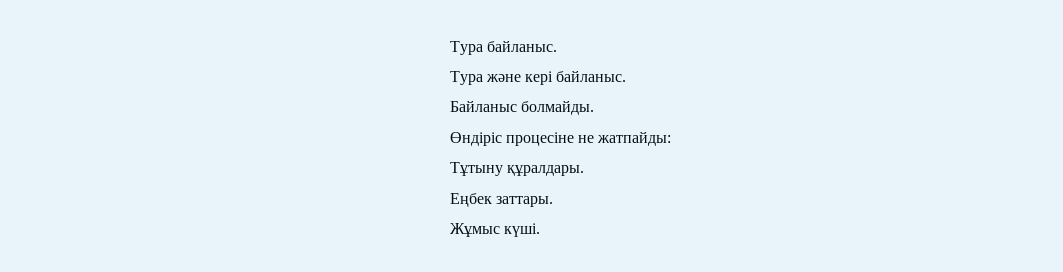Тура байланыс.
Тура және кері байланыс.
Байланыс болмайды.
Өндіріс процесіне не жатпайды:
Тұтыну құралдары.
Еңбек заттары.
Жұмыс күші.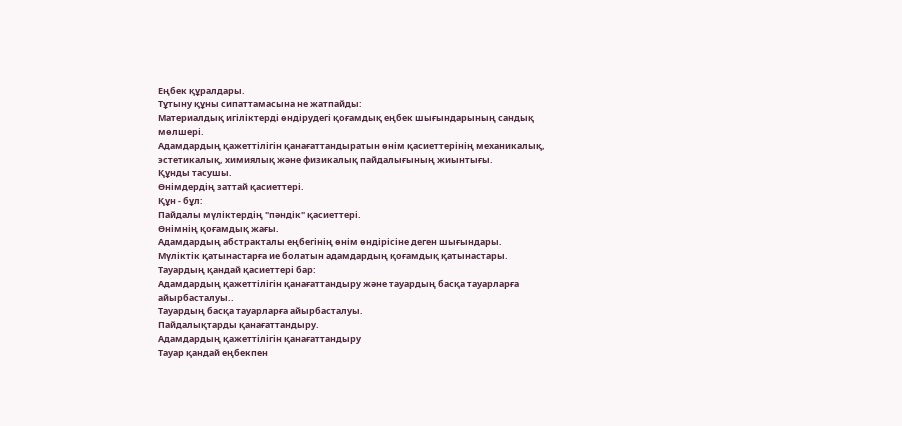Еңбек құралдары.
Тұтыну құны сипаттамасына не жатпайды:
Материалдық игіліктерді өндірудегі қоғамдық еңбек шығындарының сандық мөлшері.
Адамдардың қажеттілігін қанағаттандыратын өнім қасиеттерінің механикалық, эстетикалық, химиялық және физикалық пайдалығының жиынтығы.
Құнды тасушы.
Өнімдердің заттай қасиеттері.
Құн - бұл:
Пайдалы мүліктердің "пәндік" қасиеттері.
Өнімнің қоғамдық жағы.
Адамдардың абстракталы еңбегінің өнім өндірісіне деген шығындары.
Мүліктік қатынастарға ие болатын адамдардың қоғамдық қатынастары.
Тауардың қандай қасиеттері бар:
Адамдардың қажеттілігін қанағаттандыру және тауардың басқа тауарларға айырбасталуы..
Тауардың басқа тауарларға айырбасталуы.
Пайдалықтарды қанағаттандыру.
Адамдардың қажеттілігін қанағаттандыру
Тауар қандай еңбекпен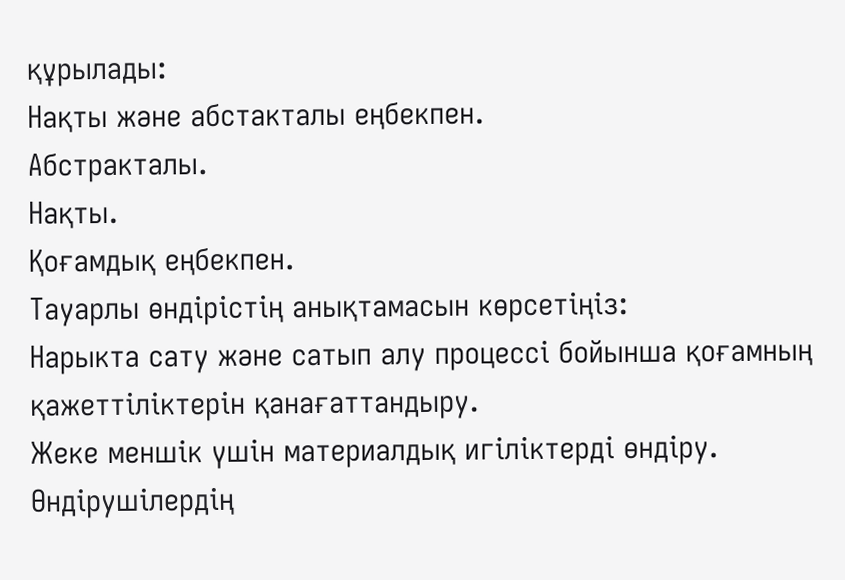құрылады:
Нақты және абстакталы еңбекпен.
Абстракталы.
Нақты.
Қоғамдық еңбекпен.
Тауарлы өндірістің анықтамасын көрсетіңіз:
Нарыкта сату және сатып алу процессі бойынша қоғамның қажеттіліктерін қанағаттандыру.
Жеке меншік үшін материалдық игіліктерді өндіру.
Өндірушілердің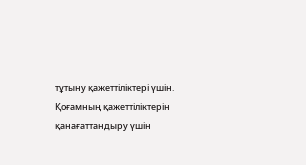тұтыну қажеттіліктері үшін.
Қоғамның қажеттіліктерін қанағаттандыру үшін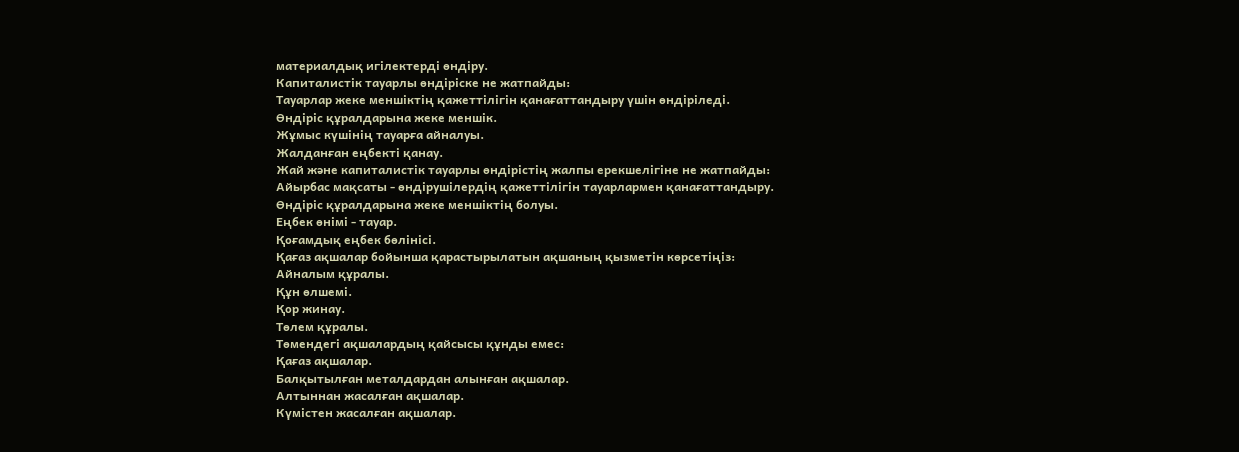материалдық игілектерді өндіру.
Капиталистік тауарлы өндіріске не жатпайды:
Тауарлар жеке меншіктің қажеттілігін қанағаттандыру үшін өндіріледі.
Өндіріс құралдарына жеке меншік.
Жұмыс күшінің тауарға айналуы.
Жалданған еңбекті қанау.
Жай және капиталистік тауарлы өндірістің жалпы ерекшелігіне не жатпайды:
Айырбас мақсаты - өндірушілердің қажеттілігін тауарлармен қанағаттандыру.
Өндіріс құралдарына жеке меншіктің болуы.
Еңбек өнімі - тауар.
Қоғамдық еңбек бөлінісі.
Қағаз ақшалар бойынша қарастырылатын ақшаның қызметін көрсетіңіз:
Айналым құралы.
Құн өлшемі.
Қор жинау.
Төлем құралы.
Төмендегі ақшалардың қайсысы құнды емес:
Қағаз ақшалар.
Балқытылған металдардан алынған ақшалар.
Алтыннан жасалған ақшалар.
Күмістен жасалған ақшалар.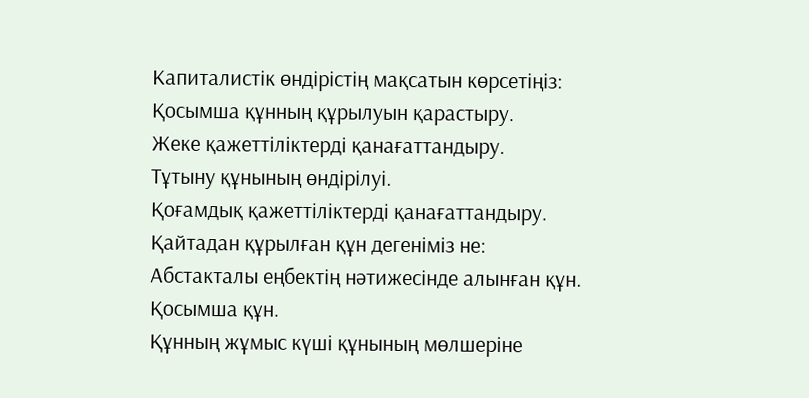Капиталистік өндірістің мақсатын көрсетіңіз:
Қосымша құнның құрылуын қарастыру.
Жеке қажеттіліктерді қанағаттандыру.
Тұтыну құнының өндірілуі.
Қоғамдық қажеттіліктерді қанағаттандыру.
Қайтадан құрылған құн дегеніміз не:
Абстакталы еңбектің нәтижесінде алынған құн.
Қосымша құн.
Құнның жұмыс күші құнының мөлшеріне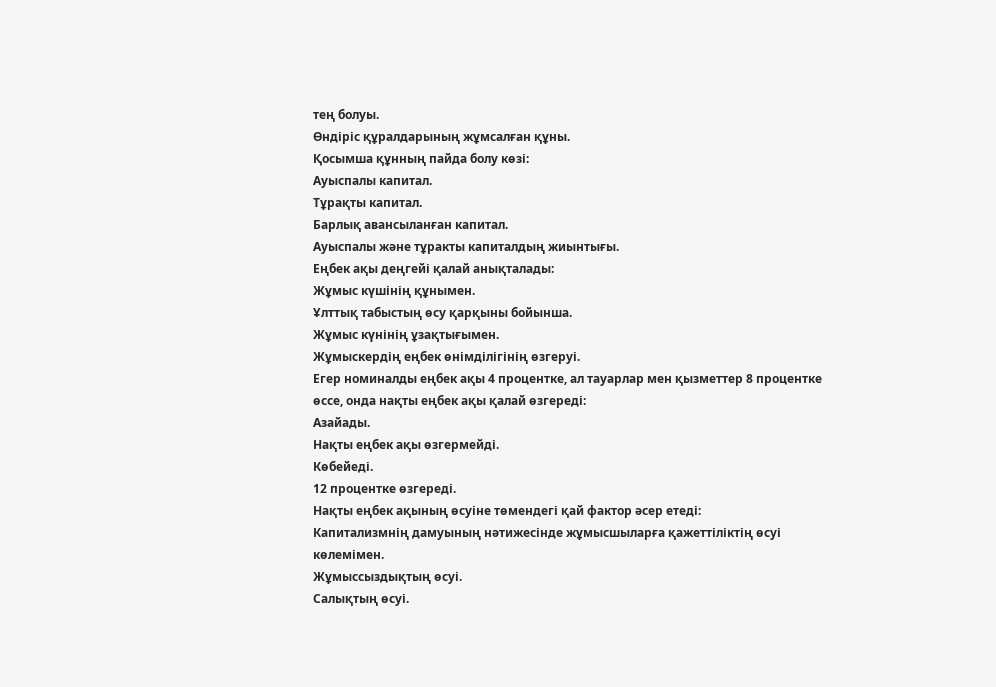тең болуы.
Өндіріс құралдарының жұмсалған құны.
Қосымша құнның пайда болу көзі:
Ауыспалы капитал.
Тұрақты капитал.
Барлық авансыланған капитал.
Ауыспалы және тұракты капиталдың жиынтығы.
Еңбек ақы деңгейі қалай анықталады:
Жұмыс күшінің құнымен.
Ұлттық табыстың өсу қарқыны бойынша.
Жұмыс күнінің ұзақтығымен.
Жұмыскердің еңбек өнімділігінің өзгеруі.
Егер номиналды еңбек ақы 4 процентке, ал тауарлар мен қызметтер 8 процентке өссе, онда нақты еңбек ақы қалай өзгереді:
Азайады.
Нақты еңбек ақы өзгермейді.
Көбейеді.
12 процентке өзгереді.
Нақты еңбек ақының өсуіне төмендегі қай фактор әсер етеді:
Капитализмнің дамуының нәтижесінде жұмысшыларға қажеттіліктің өсуі көлемімен.
Жұмыссыздықтың өсуі.
Салықтың өсуі.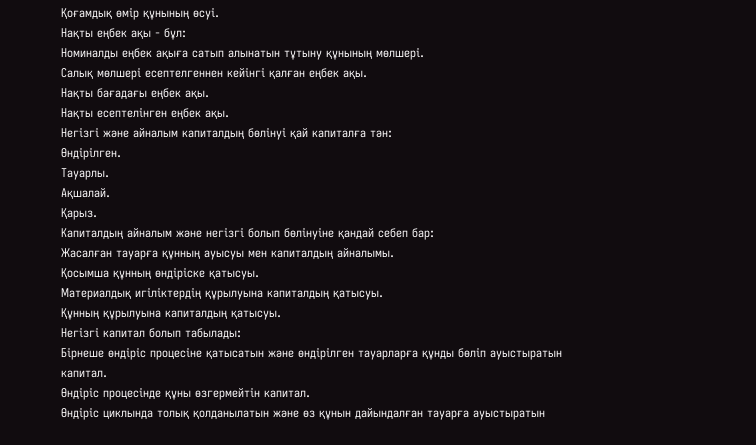Қоғамдық өмір құнының өсуі.
Нақты еңбек ақы - бұл:
Номиналды еңбек ақыға сатып алынатын тұтыну құнының мөлшері.
Салық мөлшері есептелгеннен кейінгі қалған еңбек ақы.
Нақты бағадағы еңбек ақы.
Нақты есептелінген еңбек ақы.
Негізгі және айналым капиталдың бөлінуі қай капиталға тән:
Өндірілген.
Тауарлы.
Ақшалай.
Қарыз.
Капиталдың айналым және негізгі болып бөлінуіне қандай себеп бар:
Жасалған тауарға құнның ауысуы мен капиталдың айналымы.
Қосымша құнның өндіріске қатысуы.
Материалдық игіліктердің құрылуына капиталдың қатысуы.
Құнның құрылуына капиталдың қатысуы.
Негізгі капитал болып табылады:
Бірнеше өндіріс процесіне қатысатын және өндірілген тауарларға құнды бөліп ауыстыратын капитал.
Өндіріс процесінде құны өзгермейтін капитал.
Өндіріс циклында толық қолданылатын және өз құнын дайындалған тауарға ауыстыратын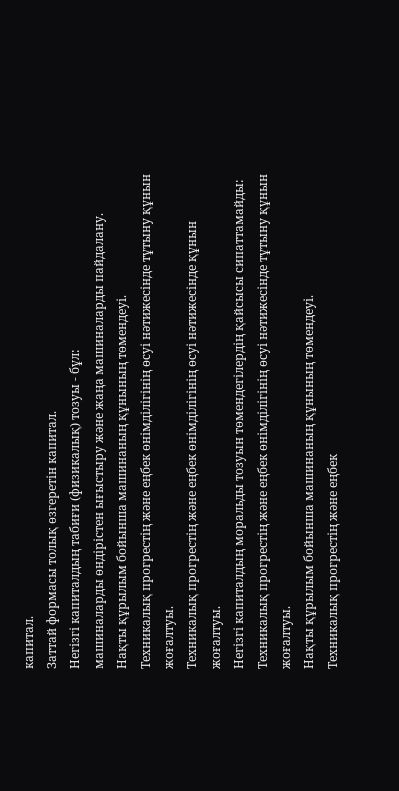капитал.
Заттай формасы толық өзгеретін капитал.
Негізгі капиталдың табиғи (физикалық) тозуы - бұл:
машиналарды өндірістен ығыстыру және жаңа машиналарды пайдалану.
Нақты құрылым бойынша машинаның құнының төмендеуі.
Техникалық прогрестің және еңбек өнімділігінің өсуі нәтижесінде тұтыну құнын жоғалтуы.
Техникалық прогрестің және еңбек өнімділігінің өсуі нәтижесінде құнын жоғалтуы.
Негізгі капиталдың моральды тозуын төмендегілердің қайсысы сипаттамайды:
Техникалық прогрестің және еңбек өнімділігінің өсуі нәтижесінде тұтыну құнын жоғалтуы.
Нақты құрылым бойынша машинаның құнының төмендеуі.
Техникалық прогрестің және еңбек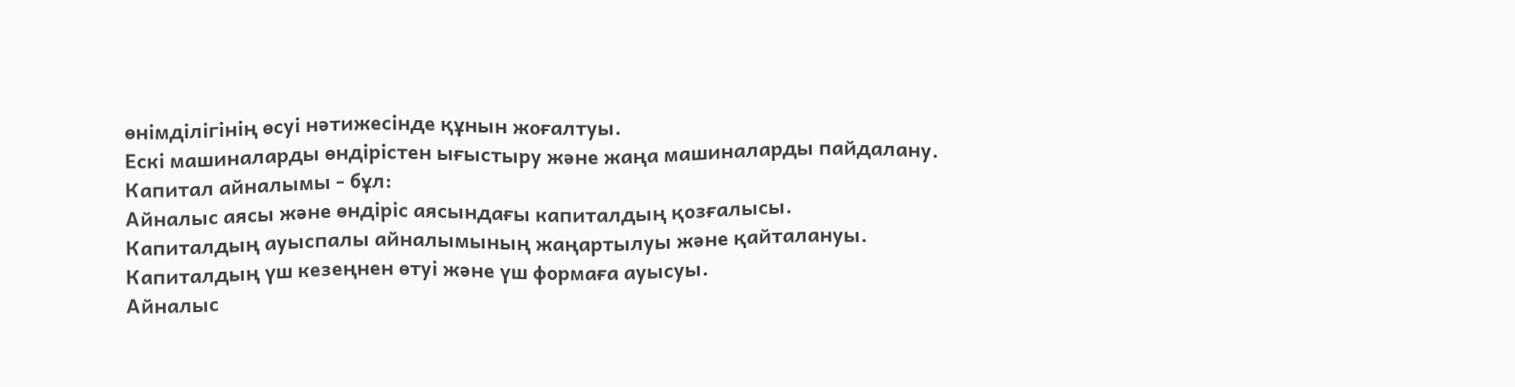өнімділігінің өсуі нәтижесінде құнын жоғалтуы.
Ескі машиналарды өндірістен ығыстыру және жаңа машиналарды пайдалану.
Капитал айналымы - бұл:
Айналыс аясы және өндіріс аясындағы капиталдың қозғалысы.
Капиталдың ауыспалы айналымының жаңартылуы және қайталануы.
Капиталдың үш кезеңнен өтуі және үш формаға ауысуы.
Айналыс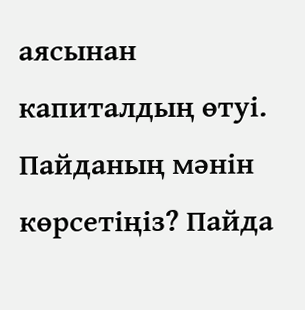аясынан капиталдың өтуі.
Пайданың мәнін көрсетіңіз? Пайда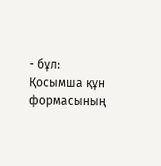- бұл:
Қосымша құн формасының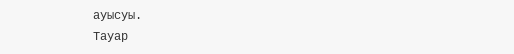ауысуы.
Тауар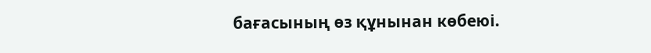бағасының өз құнынан көбеюі.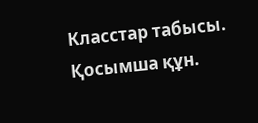Класстар табысы.
Қосымша құн.